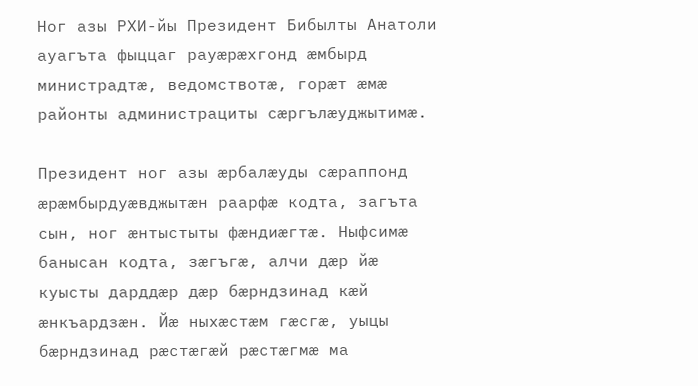Ног азы РХИ-йы Президент Бибылты Анатоли ауагъта фыццаг рауæрæхгонд æмбырд министрадтæ, ведомствотæ, горæт æмæ районты администрациты сæргълæуджытимæ.

Президент ног азы æрбалæуды сæраппонд æрæмбырдуæвджытæн раарфæ кодта, загъта сын, ног æнтыстыты фæндиæгтæ. Ныфсимæ банысан кодта, зæгъгæ, алчи дæр йæ куысты дарддæр дæр бæрндзинад кæй æнкъардзæн. Йæ ныхæстæм гæсгæ, уыцы бæрндзинад рæстæгæй рæстæгмæ ма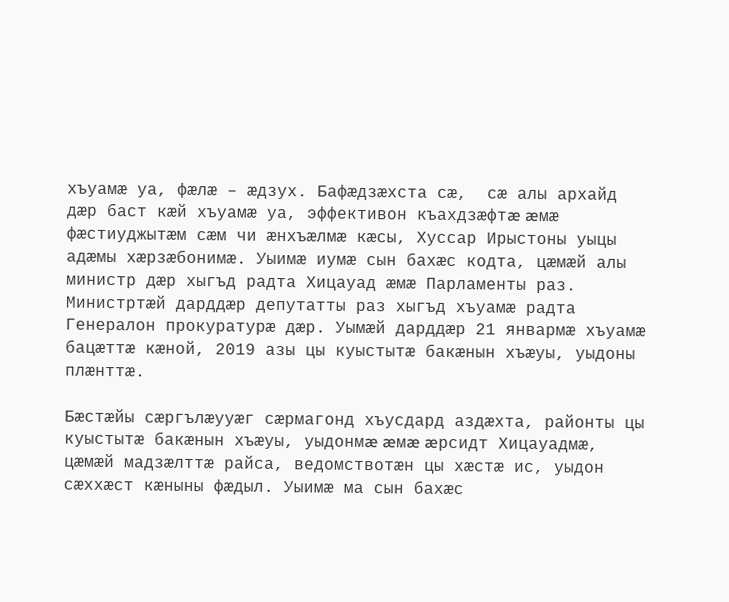хъуамæ уа, фæлæ – æдзух. Бафæдзæхста сæ,  сæ алы архайд дæр баст кæй хъуамæ уа, эффективон къахдзæфтæ æмæ фæстиуджытæм сæм чи æнхъæлмæ кæсы, Хуссар Ирыстоны уыцы адæмы хæрзæбонимæ. Уыимæ иумæ сын бахæс кодта, цæмæй алы министр дæр хыгъд радта Хицауад æмæ Парламенты раз. Министртæй дарддæр депутатты раз хыгъд хъуамæ радта Генералон прокуратурæ дæр. Уымæй дарддæр 21 январмæ хъуамæ бацæттæ кæной, 2019 азы цы куыстытæ бакæнын хъæуы, уыдоны плæнттæ.

Бæстæйы сæргълæууæг сæрмагонд хъусдард аздæхта, районты цы куыстытæ бакæнын хъæуы, уыдонмæ æмæ æрсидт Хицауадмæ, цæмæй мадзæлттæ райса, ведомствотæн цы хæстæ ис, уыдон сæххæст кæныны фæдыл. Уыимæ ма сын бахæс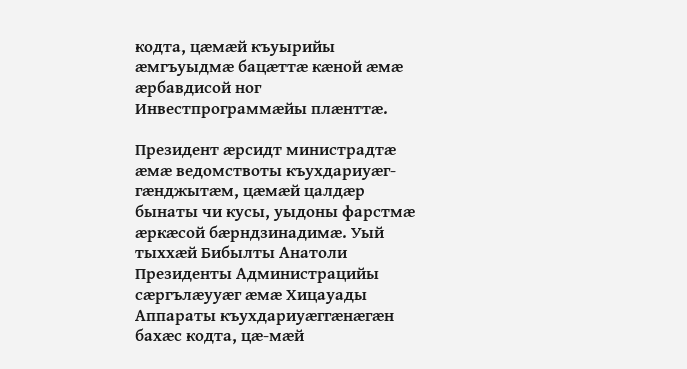кодта, цæмæй къуырийы æмгъуыдмæ бацæттæ кæной æмæ æрбавдисой ног Инвестпрограммæйы плæнттæ.

Президент æрсидт министрадтæ æмæ ведомствоты къухдариуæг-гæнджытæм, цæмæй цалдæр бынаты чи кусы, уыдоны фарстмæ æркæсой бæрндзинадимæ. Уый тыххæй Бибылты Анатоли Президенты Администрацийы сæргълæууæг æмæ Хицауады Аппараты къухдариуæггæнæгæн бахæс кодта, цæ-мæй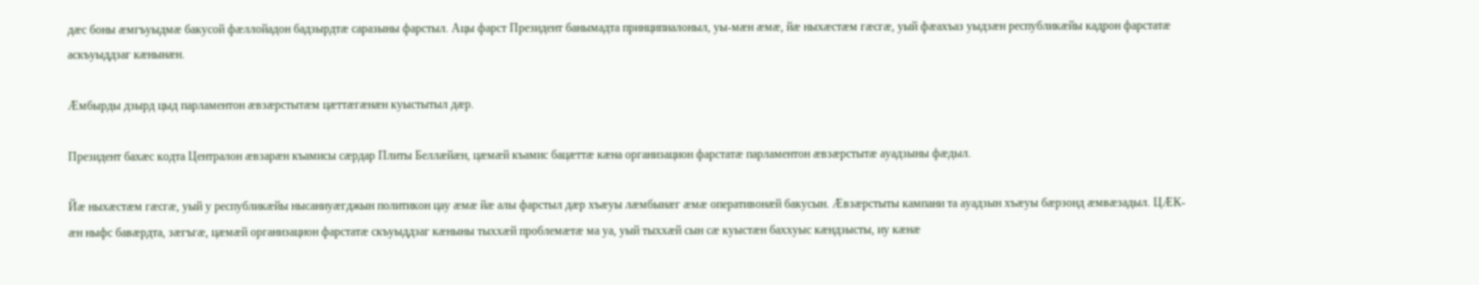дæс боны æмгъуыдмæ бакусой фæллойадон бадзырдтæ саразыны фарстыл. Ацы фарст Президент банымадта принципиалоныл, уы-мæн æмæ, йæ ныхæстæм гæсгæ, уый фæахъаз уыдзæн республикæйы кадрон фарстатæ аскъуыддзаг кæнынæн.

Æмбырды дзырд цыд парламентон æвзæрстытæм цæттæгæнæн куыстытыл дæр.

Президент бахæс кодта Централон æвзарæн къамисы сæрдар Плиты Беллæйæн, цæмæй къамис бацæттæ кæна организацион фарстатæ парламентон æвзæрстытæ ауадзыны фæдыл.

Йæ ныхæстæм гæсгæ, уый у республикæйы нысаниуæгджын политикон цау æмæ йæ алы фарстыл дæр хъæуы лæмбынæг æмæ оперативонæй бакусын. Æвзæрстыты кампани та ауадзын хъæуы бæрзонд æмвæзадыл. ЦÆК-æн ныфс бавæрдта, зæгъгæ, цæмæй организацион фарстатæ скъуыддзаг кæныны тыххæй проблемæтæ ма уа, уый тыххæй сын сæ куыстæн баххуыс кæндзысты, иу кæнæ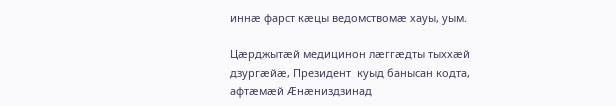иннæ фарст кæцы ведомствомæ хауы, уым.

Цæрджытæй медицинон лæггæдты тыххæй дзургæйæ, Президент  куыд банысан кодта, афтæмæй Æнæниздзинад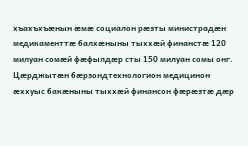хъахъхъæнын æмæ социалон рæзты министрадæн медикаменттæ балхæныны тыххæй финанстæ 120 милуан сомæй фæфылдæр сты 150 милуан сомы онг. Цæрджытæн бæрзондтехнологион медицинон æххуыс бакæныны тыххæй финансон фæрæзтæ дæр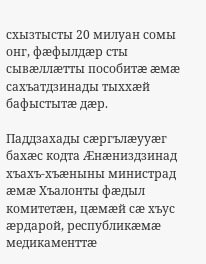схызтысты 20 милуан сомы онг, фæфылдæр сты сывæллæтты пособитæ æмæ сахъатдзинады тыххæй бафыстытæ дæр.

Паддзахады сæргълæууæг бахæс кодта Æнæниздзинад хъахъ-хъæныны министрад æмæ Хъалонты фæдыл комитетæн, цæмæй сæ хъус æрдарой, республикæмæ медикаменттæ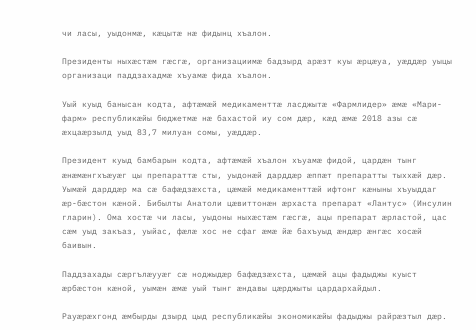чи ласы, уыдонмæ, кæцытæ нæ фидынц хъалон.

Президенты ныхæстæм гæсгæ, организациимæ бадзырд арæзт куы æрцæуа, уæддæр уыцы организаци паддзахадмæ хъуамæ фида хъалон.

Уый куыд банысан кодта, афтæмæй медикаменттæ ласджытæ «Фармлидер» æмæ «Мари-фарм» республикæйы бюджетмæ нæ бахастой иу сом дæр, кæд æмæ 2018 азы сæ æхцаæрзылд уыд 83,7 милуан сомы, уæддæр.

Президент куыд бамбарын кодта, афтæмæй хъалон хъуамæ фидой, цардæн тынг æнæмæнгхъæуæг цы препараттæ сты, уыдонæй дарддæр æппæт препаратты тыххæй дæр. Уымæй дарддæр ма сæ бафæдзæхста, цæмæй медикаменттæй ифтонг кæныны хъуыддаг æр-бæстон кæной. Бибылты Анатоли цæвиттонæн æрхаста препарат «Лантус» (Инсулин гларин). Ома хостæ чи ласы, уыдоны ныхæстæм гæсгæ, ацы препарат æрластой, цас сæм уыд закъаз, уыйас, фæлæ хос не сфаг æмæ йæ бахъуыд æндæр æнгæс хосæй баивын.

Паддзахады сæргълæууæг сæ ноджыдæр бафæдзæхста, цæмæй ацы фадыджы куыст æрбæстон кæной, уымæн æмæ уый тынг æндавы цæрджыты цардархайдыл.

Рауæрæхгонд æмбырды дзырд цыд республикæйы экономикæйы фадыджы райрæзтыл дæр.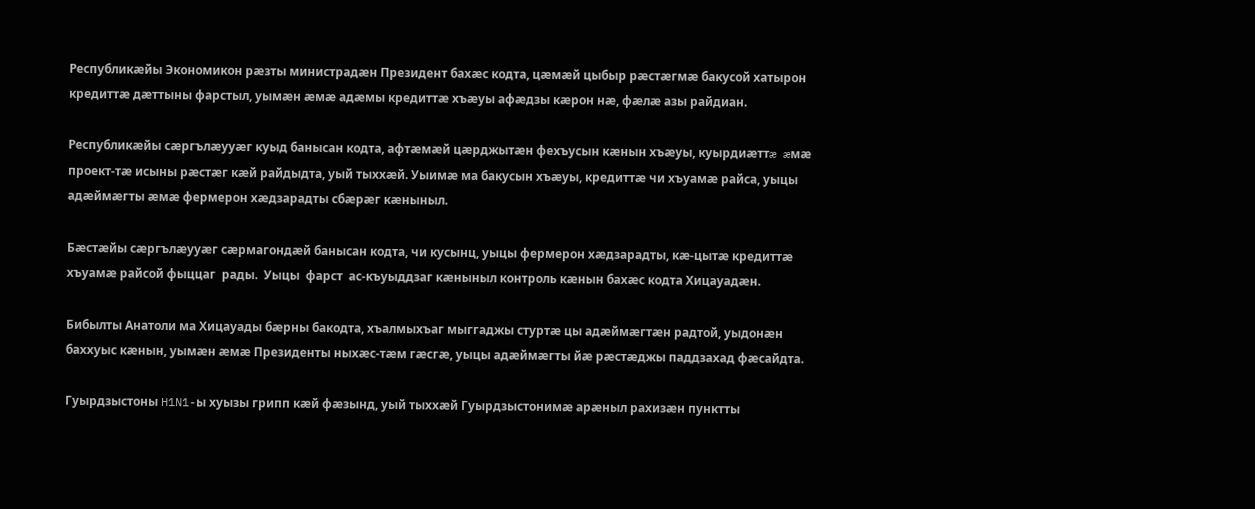Республикæйы Экономикон рæзты министрадæн Президент бахæс кодта, цæмæй цыбыр рæстæгмæ бакусой хатырон кредиттæ дæттыны фарстыл, уымæн æмæ адæмы кредиттæ хъæуы афæдзы кæрон нæ, фæлæ азы райдиан.

Республикæйы сæргълæууæг куыд банысан кодта, афтæмæй цæрджытæн фехъусын кæнын хъæуы, куырдиæттæ æмæ проект-тæ исыны рæстæг кæй райдыдта, уый тыххæй. Уыимæ ма бакусын хъæуы, кредиттæ чи хъуамæ райса, уыцы адæймæгты æмæ фермерон хæдзарадты сбæрæг кæныныл.

Бæстæйы сæргълæууæг сæрмагондæй банысан кодта, чи кусынц, уыцы фермерон хæдзарадты, кæ-цытæ кредиттæ хъуамæ райсой фыццаг  рады.  Уыцы  фарст  ас-къуыддзаг кæныныл контроль кæнын бахæс кодта Хицауадæн.

Бибылты Анатоли ма Хицауады бæрны бакодта, хъалмыхъаг мыггаджы стуртæ цы адæймæгтæн радтой, уыдонæн баххуыс кæнын, уымæн æмæ Президенты ныхæс-тæм гæсгæ, уыцы адæймæгты йæ рæстæджы паддзахад фæсайдта.

Гуырдзыстоны H1N1-ы хуызы грипп кæй фæзынд, уый тыххæй Гуырдзыстонимæ арæныл рахизæн пунктты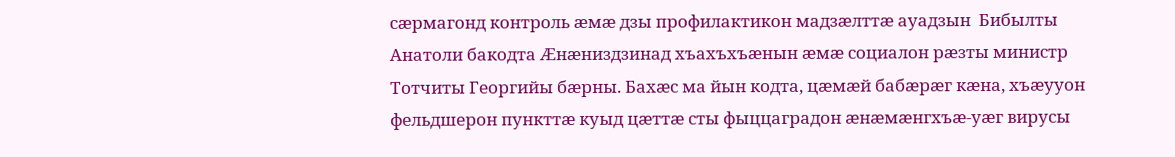сæрмагонд контроль æмæ дзы профилактикон мадзæлттæ ауадзын  Бибылты Анатоли бакодта Æнæниздзинад хъахъхъæнын æмæ социалон рæзты министр Тотчиты Георгийы бæрны. Бахæс ма йын кодта, цæмæй бабæрæг кæна, хъæууон фельдшерон пункттæ куыд цæттæ сты фыццаградон æнæмæнгхъæ-уæг вирусы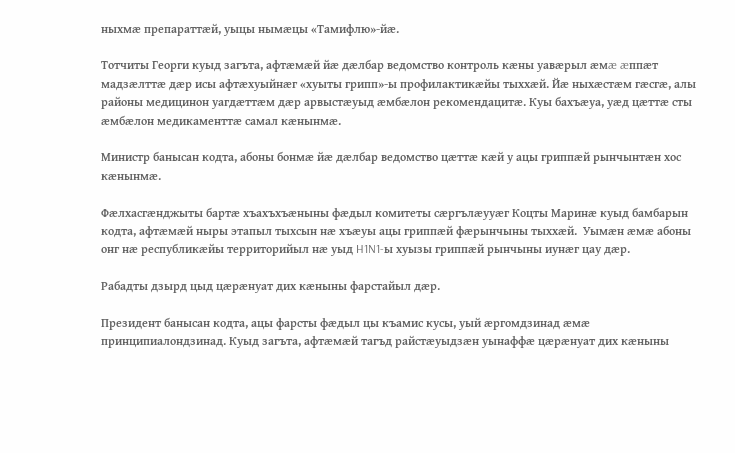ныхмæ препараттæй, уыцы нымæцы «Тамифлю»-йæ.

Тотчиты Георги куыд загъта, афтæмæй йæ дæлбар ведомство контроль кæны уавæрыл æмæ æппæт мадзæлттæ дæр исы афтæхуыйнæг «хуыты грипп»-ы профилактикæйы тыххæй. Йæ ныхæстæм гæсгæ, алы районы медицинон уагдæттæм дæр арвыстæуыд æмбæлон рекомендацитæ. Куы бахъæуа, уæд цæттæ сты æмбæлон медикаменттæ самал кæнынмæ.

Министр банысан кодта, абоны бонмæ йæ дæлбар ведомство цæттæ кæй у ацы гриппæй рынчынтæн хос кæнынмæ.

Фæлхасгæнджыты бартæ хъахъхъæныны фæдыл комитеты сæргълæууæг Коцты Маринæ куыд бамбарын кодта, афтæмæй ныры этапыл тыхсын нæ хъæуы ацы гриппæй фæрынчыны тыххæй.  Уымæн æмæ абоны онг нæ республикæйы территорийыл нæ уыд H1N1-ы хуызы гриппæй рынчыны иунæг цау дæр.

Рабадты дзырд цыд цæрæнуат дих кæныны фарстайыл дæр.

Президент банысан кодта, ацы фарсты фæдыл цы къамис кусы, уый æргомдзинад æмæ принципиалондзинад. Куыд загъта, афтæмæй тагъд райстæуыдзæн уынаффæ цæрæнуат дих кæныны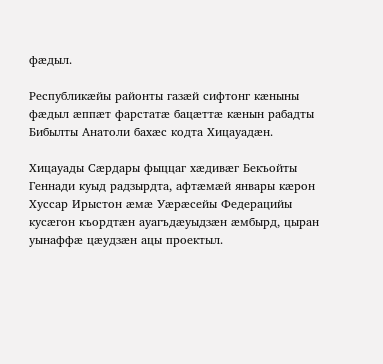фæдыл.

Республикæйы районты газæй сифтонг кæныны фæдыл æппæт фарстатæ бацæттæ кæнын рабадты Бибылты Анатоли бахæс кодта Хицауадæн.

Хицауады Сæрдары фыццаг хæдивæг Бекъойты Геннади куыд радзырдта, афтæмæй январы кæрон Хуссар Ирыстон æмæ Уæрæсейы Федерацийы кусæгон къордтæн ауагъдæуыдзæн æмбырд, цыран уынаффæ цæудзæн ацы проектыл.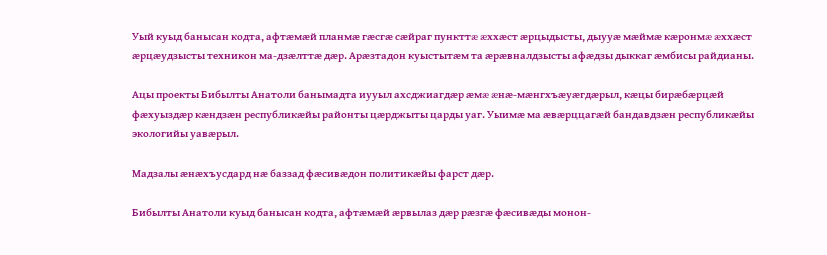Уый куыд банысан кодта, афтæмæй планмæ гæсгæ сæйраг пункттæ æххæст æрцыдысты, дыууæ мæймæ кæронмæ æххæст æрцæудзысты техникон ма-дзæлттæ дæр. Арæзтадон куыстытæм та æрæвналдзысты афæдзы дыккаг æмбисы райдианы.

Ацы проекты Бибылты Анатоли банымадта иууыл ахсджиагдæр æмæ æнæ-мæнгхъæуæгдæрыл, кæцы бирæбæрцæй фæхуыздæр кæндзæн республикæйы районты цæрджыты царды уаг. Уыимæ ма æвæрццагæй бандавдзæн республикæйы экологийы уавæрыл.

Мадзалы æнæхъусдард нæ баззад фæсивæдон политикæйы фарст дæр.

Бибылты Анатоли куыд банысан кодта, афтæмæй æрвылаз дæр рæзгæ фæсивæды монон-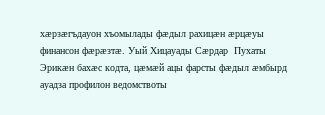хæрзæгъдауон хъомылады фæдыл рахицæн æрцæуы финансон фæрæзтæ. Уый Хицауады Сæрдар  Пухаты Эрикæн бахæс кодта, цæмæй ацы фарсты фæдыл æмбырд ауадза профилон ведомствоты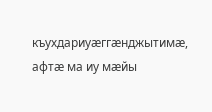къухдариуæггæнджытимæ, афтæ ма иу мæйы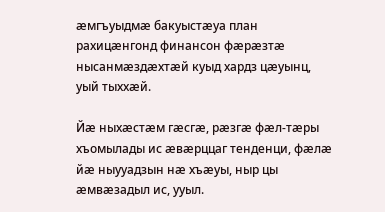æмгъуыдмæ бакуыстæуа план рахицæнгонд финансон фæрæзтæ нысанмæздæхтæй куыд хардз цæуынц, уый тыххæй.

Йæ ныхæстæм гæсгæ, рæзгæ фæл-тæры хъомылады ис æвæрццаг тенденци, фæлæ йæ ныууадзын нæ хъæуы, ныр цы æмвæзадыл ис, ууыл.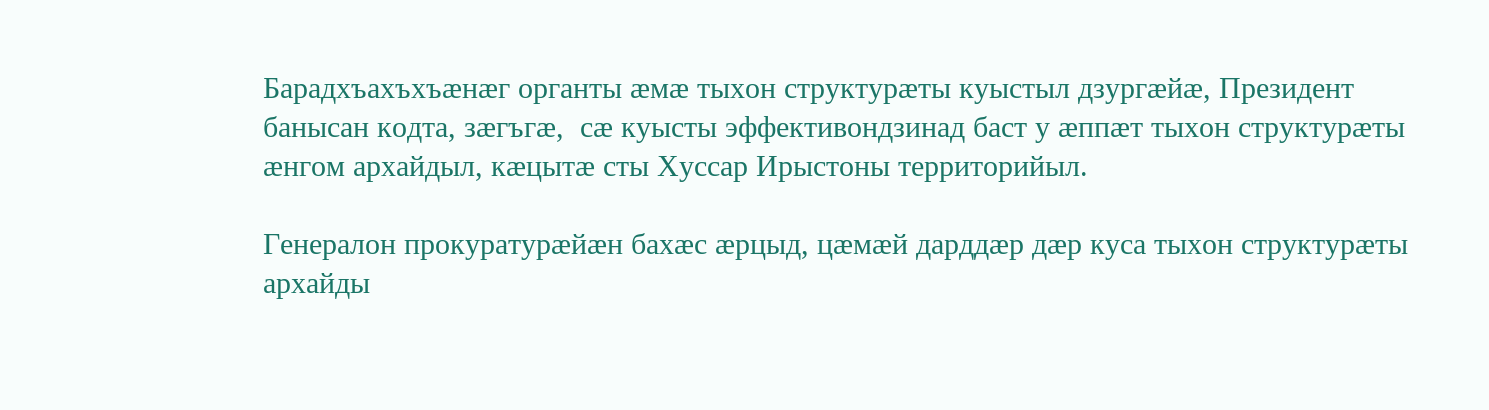Барадхъахъхъæнæг органты æмæ тыхон структурæты куыстыл дзургæйæ, Президент банысан кодта, зæгъгæ,  сæ куысты эффективондзинад баст у æппæт тыхон структурæты æнгом архайдыл, кæцытæ сты Хуссар Ирыстоны территорийыл.

Генералон прокуратурæйæн бахæс æрцыд, цæмæй дарддæр дæр куса тыхон структурæты архайды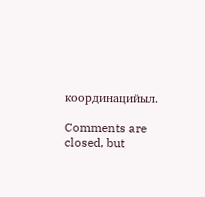координацийыл.

Comments are closed, but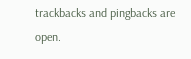trackbacks and pingbacks are open.